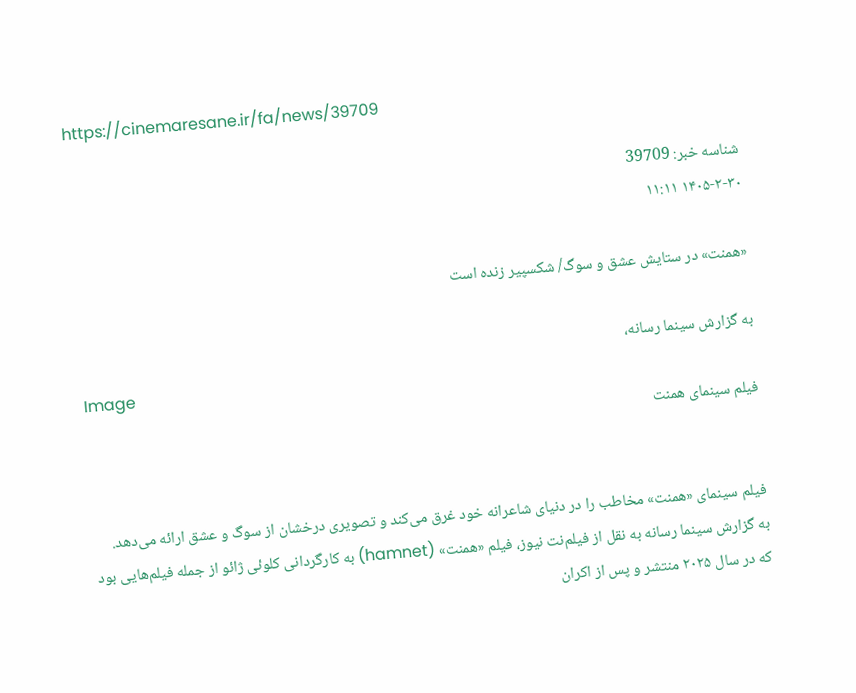https://cinemaresane.ir/fa/news/39709

شناسه خبر: 39709
۱۴۰۵-۲-۳۰ ۱۱:۱۱

«همنت» در ستایش عشق و سوگ/ شکسپیر زنده است

به گزارش سینما رسانه،
Image
فیلم سینمای همنت


فیلم سینمای «همنت» مخاطب را در دنیای شاعرانه خود غرق می‌کند و تصویری درخشان از سوگ و عشق ارائه می‌دهد.
به گزارش سینما رسانه به نقل از فیلم‌نت نیوز، فیلم «همنت» (hamnet) به کارگردانی کلوئی ژائو از جمله فیلم‌هایی بود که در سال ۲۰۲۵ منتشر و پس از اکران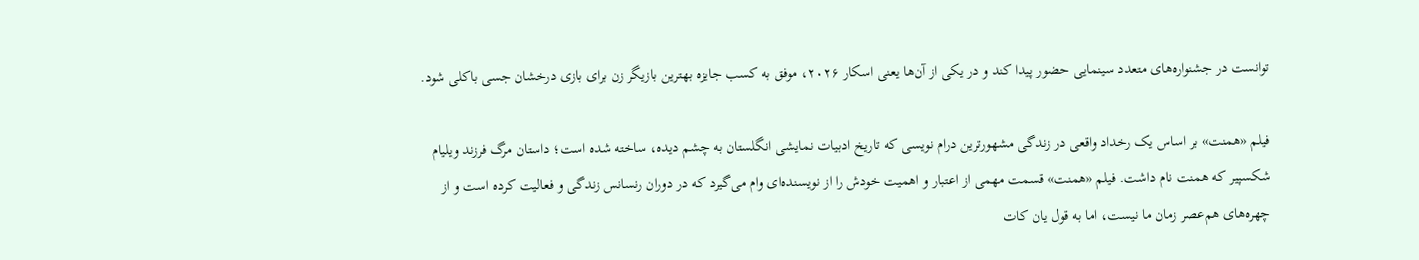توانست در جشنواره‌های متعدد سینمایی حضور پیدا کند و در یکی از آن‌ها یعنی اسکار ۲۰۲۶، موفق به کسب جایزه بهترین بازیگر زن برای بازی درخشان جسی باکلی شود.

فیلم «همنت» بر اساس یک رخداد واقعی در زندگی مشهورترین درام نویسی که تاریخ ادبیات نمایشی انگلستان به چشم دیده، ساخته شده است؛ داستان مرگ فرزند ویلیام شکسپیر که همنت نام داشت. فیلم «همنت» قسمت مهمی از اعتبار و اهمیت خودش را از نویسنده‌ای وام می‌گیرد که در دوران رنسانس زندگی و فعالیت کرده است و از چهره‌های هم‌عصر زمان ما نیست، اما به قول یان کات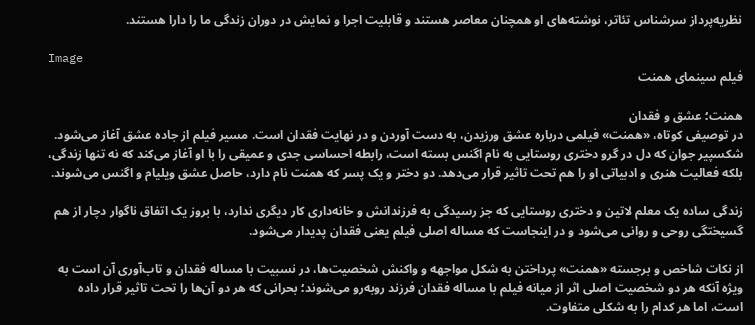نظریه‌پرداز سرشناس تئاتر، نوشته‌های او همچنان معاصر هستند و قابلیت اجرا و نمایش در دوران زندگی ما را دارا هستند.

Image
فیلم سینمای همنت

همنت؛ عشق و فقدان
در توصیفی کوتاه، «همنت» فیلمی درباره عشق ورزیدن، به دست آوردن و در نهایت فقدان است. مسیر فیلم از جاده عشق آغاز می‌شود. شکسپیر جوان که دل در گرو دختری روستایی به نام اگنس بسته است، رابطه احساسی جدی و عمیقی را با او آغاز می‌کند که نه تنها زندگی‌، بلکه فعالیت هنری‌ و ادبیاتی او را هم تحت تاثیر قرار می‌دهد. دو دختر و یک پسر که همنت نام دارد، حاصل عشق ویلیام و اگنس می‌شوند.

زندگی ساده یک معلم لاتین و دختری روستایی که جز رسیدگی به فرزندانش و خانه‌داری کار دیگری ندارد، با بروز یک اتفاق ناگوار دچار از هم گسیختگی روحی و روانی می‌شود و در اینجاست که مساله اصلی فیلم یعنی فقدان پدیدار می‌شود.

از نکات شاخص و برجسته «همنت» پرداختن به شکل مواجهه و واکنش شخصیت‌ها، در نسبیت با مساله فقدان و تاب‌آوری آن است به ویژه آنکه هر دو شخصیت اصلی اثر از میانه فیلم با مساله فقدان فرزند روبه‌رو می‌شوند؛ بحرانی که هر دو آن‌ها را تحت تاثیر قرار داده است، اما هر کدام را به شکلی متفاوت.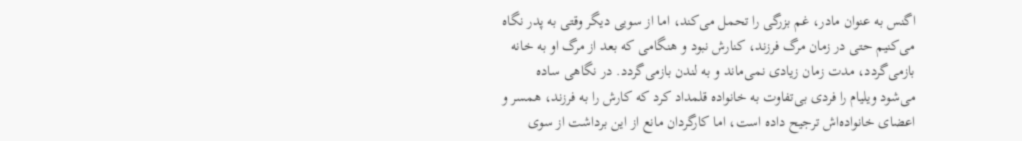اگنس به عنوان مادر، غم بزرگی را تحمل می‌کند، اما از سویی دیگر وقتی به پدر نگاه می‌کنیم حتی در زمان مرگ فرزند، کنارش نبود و هنگامی که بعد از مرگ او به خانه بازمی‌گردد، مدت زمان زیادی نمی‌ماند و به لندن بازمی‌گردد. در نگاهی ساده می‌شود ویلیام را فردی بی‌تفاوت به خانواده قلمداد کرد که کارش را به فرزند، همسر و اعضای خانواده‌اش ترجیح داده است، اما کارگردان مانع از این برداشت از سوی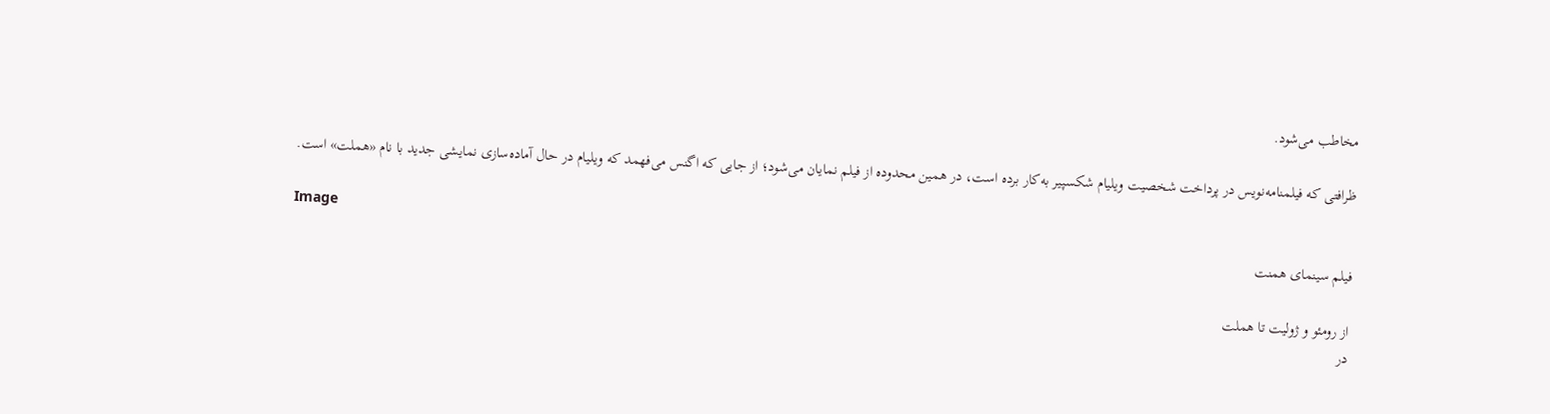مخاطب می‌شود.

ظرافتی که فیلمنامه‌نویس در پرداخت شخصیت ویلیام شکسپیر به‌کار برده است، در همین‌ محدوده از فیلم نمایان می‌شود؛ از جایی که اگنس می‌فهمد که ویلیام در حال آماده‌سازی نمایشی جدید با نام «هملت» است.

Image
فیلم سینمای همنت

از رومئو و ژولیت تا هملت
در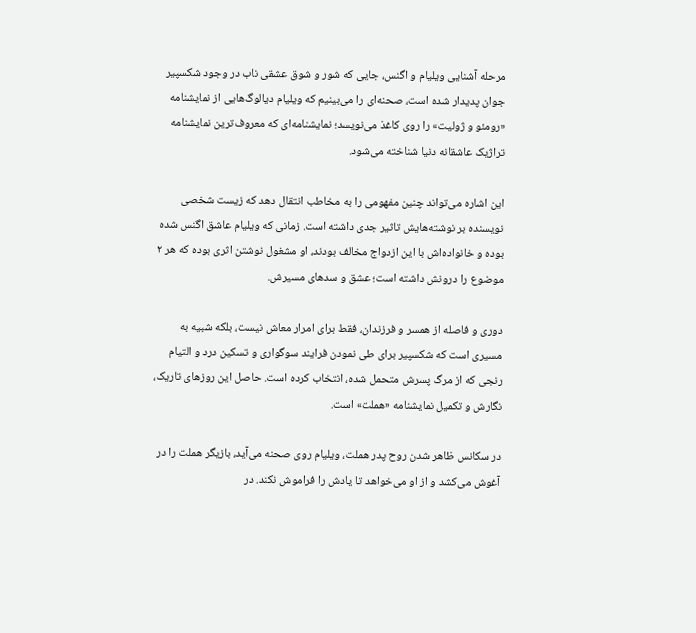مرحله آشنایی ویلیام و اگنس، جایی که شور و شوق عشقی ناب در وجود شکسپیر جوان پدیدار شده است، صحنه‌ای را می‌بینیم که ویلیام دیالوگ‌هایی از نمایشنامه «رومئو و ژولیت» را روی کاغذ می‌نویسد؛ نمایشنامه‌ای که معروف‌ترین نمایشنامه تراژیک عاشقانه دنیا شناخته می‌شود.

این اشاره می‌تواند چنین مفهومی را به مخاطب انتقال دهد که زیست شخصی نویسنده بر نوشته‌هایش تاثیر جدی داشته است. زمانی که ویلیام عاشق اگنس شده بوده و خانواده‌اش با این ازدواج مخالف بودند، او مشغول نوشتن اثری بوده که هر ۲ موضوع را درونش داشته است؛ عشق و سدهای مسیرش.

دوری و فاصله از همسر و فرزندان، فقط برای امرار معاش نیست، بلکه شبیه به مسیری است که شکسپیر برای طی نمودن فرایند سوگواری و تسکین درد و التیام رنجی که از مرگ پسرش متحمل شده، انتخاب کرده است. حاصل این روزهای تاریک، نگارش و تکمیل نمایشنامه «هملت» است.

در سکانس ظاهر شدن روح پدر هملت، ویلیام روی صحنه می‌آید، بازیگر هملت را در آغوش می‌کشد و از او می‌خواهد تا یادش را فراموش نکند. در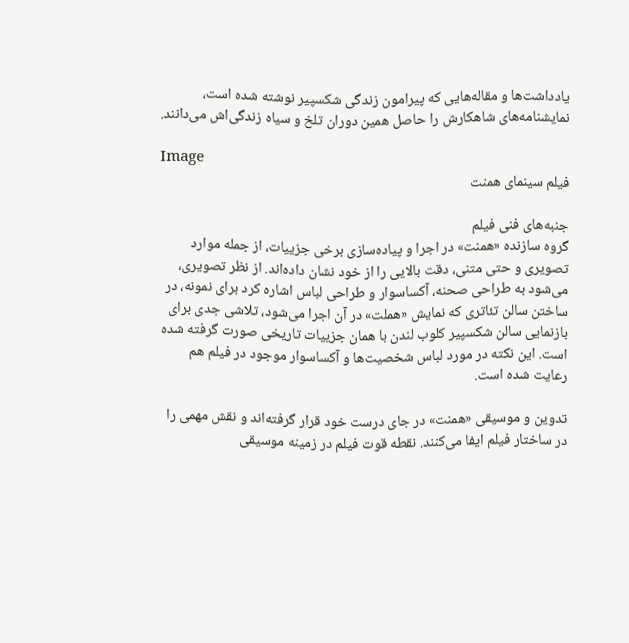یادداشت‌ها و مقاله‌هایی که پیرامون زندگی شکسپیر نوشته شده است، نمایشنامه‌های شاهکارش را حاصل همین دوران تلخ و سیاه زندگی‌اش می‌دانند.

Image
فیلم سینمای همنت

جنبه‌های فنی فیلم
گروه سازنده «همنت» در اجرا و پیاده‌سازی برخی جزییات، از جمله موارد تصویری و حتی متنی، دقت بالایی را از خود نشان داده‌اند. از نظر تصویری، می‌شود به طراحی صحنه، آکساسوار و طراحی لباس اشاره کرد برای نمونه، در ساختن سالن تئاتری که نمایش «هملت» در آن اجرا می‌شود، تلاشی جدی برای بازنمایی سالن شکسپیر کلوب لندن با همان جزییات تاریخی صورت گرفته شده است. این نکته در مورد لباس شخصیت‌ها و آکساسوار موجود در فیلم هم رعایت شده است.

تدوین و موسیقی «همنت» در جای درست خود قرار گرفته‌اند و نقش مهمی را در ساختار فیلم ایفا می‌کنند. نقطه قوت فیلم در زمینه موسیقی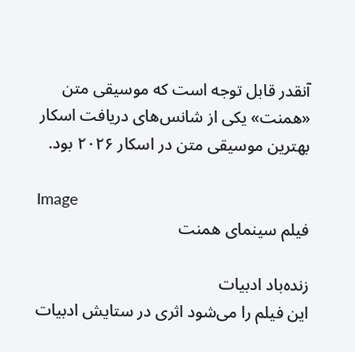آنقدر قابل توجه است که موسیقی متن «همنت» یکی از شانس‌های دریافت اسکار بهترین موسیقی متن در اسکار ۲۰۲۶ بود.

Image
فیلم سینمای همنت

زنده‌باد ادبیات
این فیلم را می‌شود اثری در ستایش ادبیات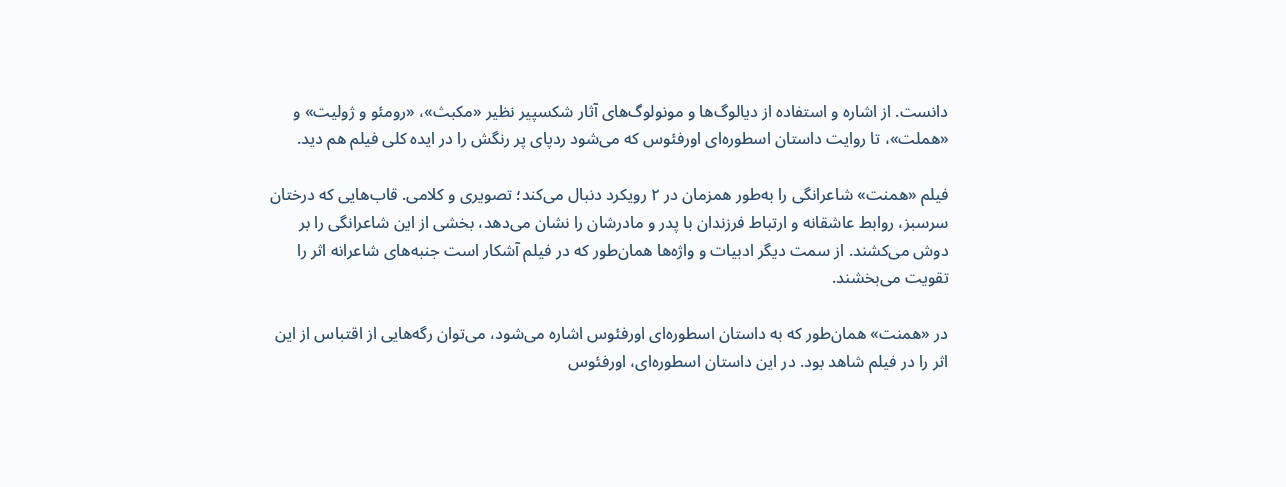دانست. از اشاره و استفاده از دیالوگ‌ها و مونولوگ‌های آثار شکسپیر نظیر «مکبث»، «رومئو و ژولیت» و «هملت»، تا روایت داستان اسطوره‌ای اورفئوس که می‌شود ردپای پر رنگش را در ایده کلی فیلم هم دید.

فیلم «همنت» شاعرانگی را به‌طور همزمان در ۲ رویکرد دنبال می‌کند؛ تصویری و کلامی. قاب‌هایی که درختان سرسبز، روابط عاشقانه و ارتباط فرزندان با پدر و مادرشان را نشان می‌دهد، بخشی از این شاعرانگی را بر دوش می‌کشند. از سمت دیگر ادبیات و واژه‌ها همان‌طور که در فیلم آشکار است جنبه‌های شاعرانه اثر را تقویت می‌بخشند.

در «همنت» همان‌طور که به داستان اسطوره‌ای اورفئوس اشاره می‌شود، می‌توان رگه‌هایی از اقتباس از این اثر را در فیلم شاهد بود. در این داستان اسطوره‌ای، اورفئوس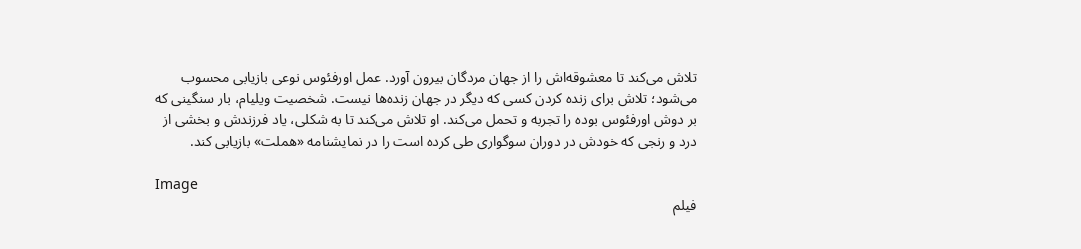تلاش می‌کند تا معشوقه‌اش را از جهان مردگان بیرون آورد. عمل اورفئوس نوعی بازیابی محسوب می‌شود؛ تلاش برای زنده کردن کسی که دیگر در جهان زنده‌ها نیست. شخصیت ویلیام، بار سنگینی که بر دوش اورفئوس بوده را تجربه و تحمل می‌کند. او تلاش می‌کند تا به شکلی، یاد فرزندش و بخشی از درد و رنجی که خودش در دوران سوگواری طی کرده است را در نمایشنامه «هملت» بازیابی کند.

Image
فیلم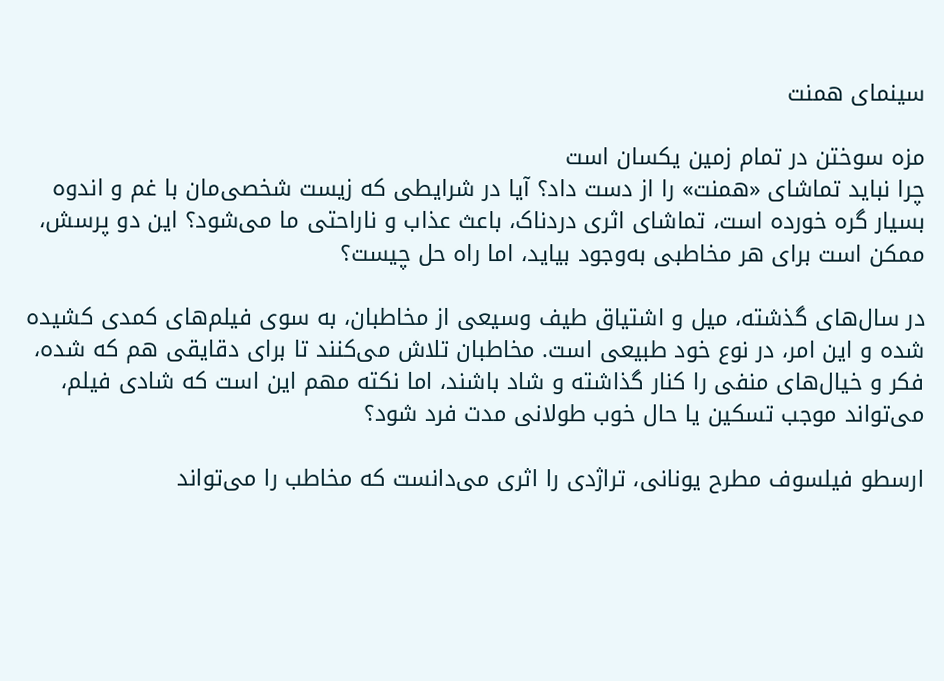سینمای همنت

مزه سوختن در تمام زمین یکسان است
چرا نباید تماشای «همنت» را از دست داد؟ آیا در شرایطی که زیست شخصی‌مان با غم و اندوه بسیار گره خورده است، تماشای اثری دردناک، باعث عذاب و ناراحتی ما می‌شود؟ این دو پرسش، ممکن است برای هر مخاطبی به‌وجود بیاید، اما راه حل چیست؟

در سال‌های گذشته، میل و اشتیاق طیف وسیعی از مخاطبان، به سوی فیلم‌های کمدی کشیده شده و این امر، در نوع خود طبیعی است. مخاطبان تلاش می‌کنند تا برای دقایقی هم که شده، فکر و خیال‌های منفی را کنار گذاشته و شاد باشند، اما نکته مهم این است که شادی فیلم، می‌تواند موجب تسکین یا حال خوب طولانی مدت فرد شود؟

ارسطو فیلسوف مطرح یونانی، تراژدی را اثری می‌دانست که مخاطب را می‌‌تواند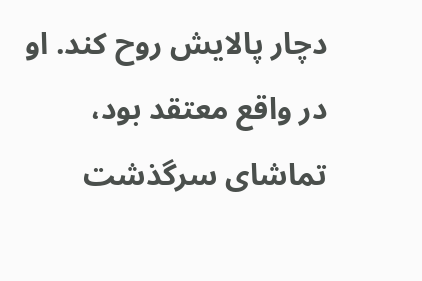دچار پالایش روح کند. او در واقع معتقد بود، تماشای سرگذشت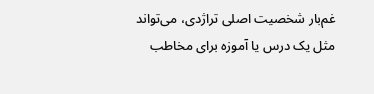غم‌بار شخصیت اصلی تراژدی، می‌تواند مثل یک درس یا آموزه برای مخاطب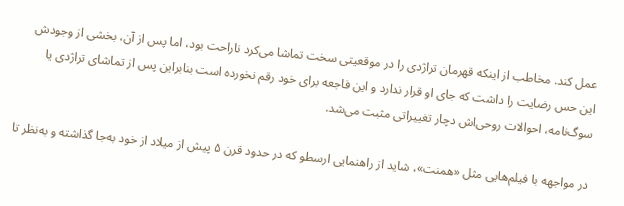عمل کند. مخاطب از اینکه قهرمان تراژدی را در موقعیتی سخت تماشا می‌کرد ناراحت بود، اما پس از آن، بخشی از وجودش این حس رضایت را داشت که جای او قرار ندارد و این فاجعه برای خود رقم نخورده است بنابراین پس از تماشای تراژدی یا سوگ‌نامه، احوالات روحی‌اش دچار تغییراتی مثبت می‌شد.

در مواجهه با فیلم‌هایی مثل «همنت»، شاید از راهنمایی ارسطو که در حدود قرن ۵ پیش از میلاد از خود به‌جا گذاشته و به‌نظر تا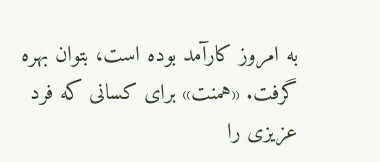به امروز کارآمد بوده است، بتوان بهره گرفت. «همنت» برای کسانی که فرد عزیزی را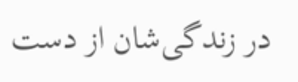در زندگی‌شان از دست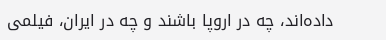داده‌اند، چه در اروپا باشند و چه در ایران، فیلمی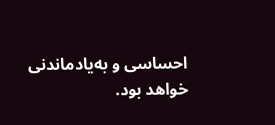احساسی و به‌یادماندنی خواهد بود.